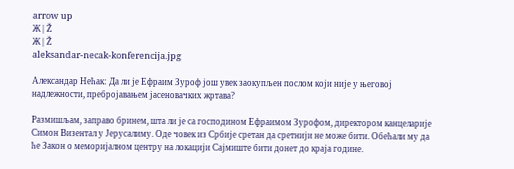arrow up
Ж | Ž
Ж | Ž
aleksandar-necak-konferencija.jpg

Александар Нећак: Да ли је Ефраим Зуроф још увек заокупљен послом који није у његовој надлежности, пребројавањем јасеновачких жртава?

Размишљам, заправо бринем, шта ли је са господином Ефраимом Зурофом, директором канцеларије Симон Визентал у Јерусалиму. Оде човек из Србије сретан да сретнији не може бити. Обећали му да ће Закон о меморијалном центру на локацији Сајмиште бити донет до краја године.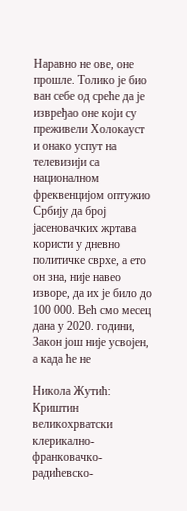Наравно не ове, оне прошле. Толико је био ван себе од среће да је извређао оне који су преживели Холокауст и онако успут на телевизији са националном фреквенцијом оптужио Србију да број јасеновачких жртава користи у дневно политичке сврхе, а ето он зна, није навео изворе, да их је било до 100 000. Већ смо месец дана у 2020. години, Закон још није усвојен, а када ће не

Никола Жутић: Криштин великохрватски клерикално-франковачко-радићевско-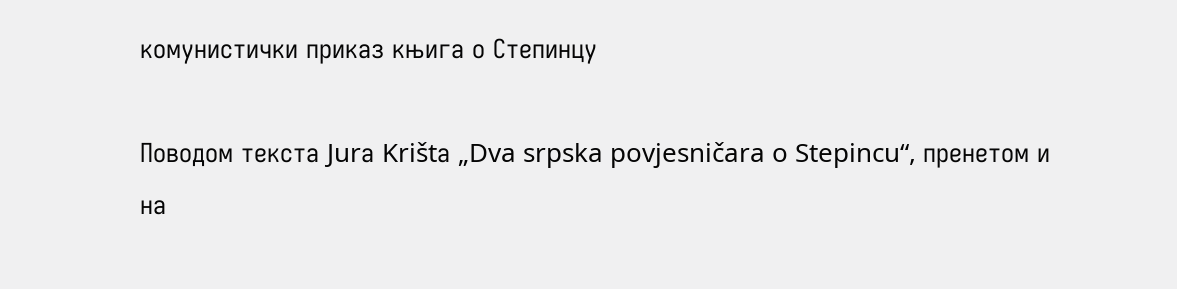комунистички приказ књига о Степинцу

Поводом текста Jurа Krištа „Dva srpska povjesničara o Stepincu“, пренетом и на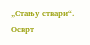„Стању ствари“. Осврт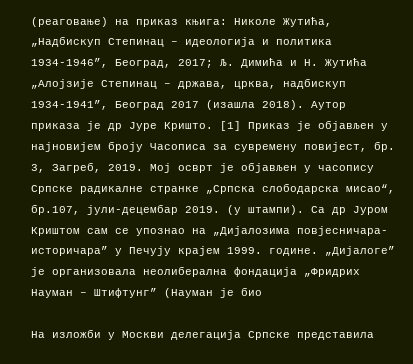(реаговање) на приказ књига: Николе Жутића, „Надбискуп Степинац – идеологија и политика 1934-1946”, Београд, 2017; Љ. Димића и Н. Жутића „Алојзије Степинац – држава, црква, надбискуп 1934-1941”, Београд 2017 (изашла 2018). Аутор приказа је др Јуре Кришто. [1] Приказ је објављен у најновијем броју Часописа за сувремену повијест, бр. 3, Загреб, 2019. Мој осврт је објављен у часопису Српске радикалне странке „Српска слободарска мисао“, бр.107, јули-децембар 2019. (у штампи). Са др Јуром Криштом сам се упознао на „Дијалозима повјесничара-историчара” у Печују крајем 1999. године. „Дијалоге” је организовала неолиберална фондација „Фридрих Науман – Штифтунг” (Науман је био

На изложби у Москви делегација Српске представила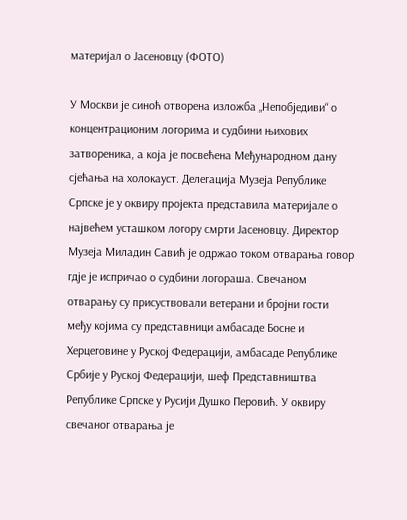материјал о Јасеновцу (ФОТО)

У Москви је синоћ отворена изложба „Непобједиви“ о концентрационим логорима и судбини њихових затвореника, а која је посвећена Међународном дану сјећања на холокауст. Делегација Музеја Републике Српске је у оквиру пројекта представила материјале о највећем усташком логору смрти Јасеновцу. Директор Музеја Миладин Савић је одржао током отварања говор гдје је испричао о судбини логораша. Свечаном отварању су присуствовали ветерани и бројни гости међу којима су представници амбасаде Босне и Херцеговине у Руској Федерацији, амбасаде Републике Србије у Руској Федерацији, шеф Представништва Републике Српске у Русији Душко Перовић. У оквиру свечаног отварања је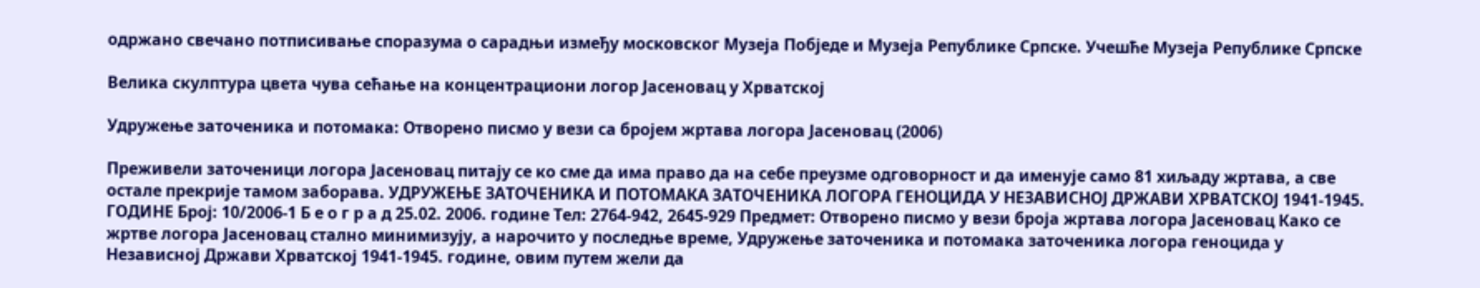одржано свечано потписивање споразума о сарадњи између московског Музеја Побједе и Музеја Републике Српске. Учешће Музеја Републике Српске

Велика скулптура цвета чува сећање на концентрациони логор Јасеновац у Хрватској

Удружење заточеника и потомака: Отворено писмо у вези са бројем жртава логора Јасеновац (2006)

Преживели заточеници логора Јасеновац питају се ко сме да има право да на себе преузме одговорност и да именује само 81 хиљаду жртава, а све остале прекрије тамом заборава. УДРУЖЕЊЕ ЗАТОЧЕНИКА И ПОТОМАКА ЗАТОЧЕНИКА ЛОГОРА ГЕНОЦИДА У НЕЗАВИСНОЈ ДРЖАВИ ХРВАТСКОЈ 1941-1945. ГОДИНЕ Број: 10/2006-1 Б е о г р а д 25.02. 2006. године Тел: 2764-942, 2645-929 Предмет: Отворено писмо у вези броја жртава логора Јасеновац Како се жртве логора Јасеновац стално минимизују, а нарочито у последње време, Удружење заточеника и потомака заточеника логора геноцида у Независној Држави Хрватској 1941-1945. године, овим путем жели да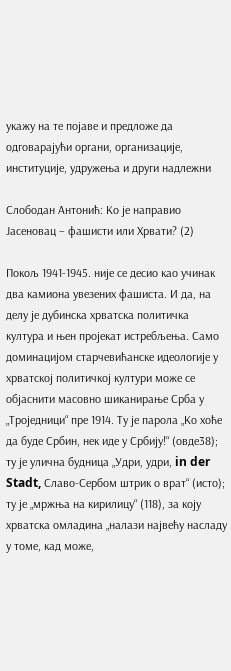укажу на те појаве и предложе да одговарајући органи, организације, институције, удружења и други надлежни

Слободан Антонић: Ко је направио Јасеновац – фашисти или Хрвати? (2)

Покољ 1941-1945. није се десио као учинак два камиона увезених фашиста. И да, на делу је дубинска хрватска политичка култура и њен пројекат истребљења. Само доминацијом старчевићанске идеологије у хрватској политичкој култури може се објаснити масовно шиканирање Срба у „Троједници“ пре 1914. Ту је парола „Ко хоће да буде Србин, нек иде у Србију!“ (овде38); ту је улична будница „Удри, удри, in der Stadt, Славо-Сербом штрик о врат“ (исто); ту је „мржња на кирилицу“ (118), за коју хрватска омладина „налази највећу насладу у томе, кад може,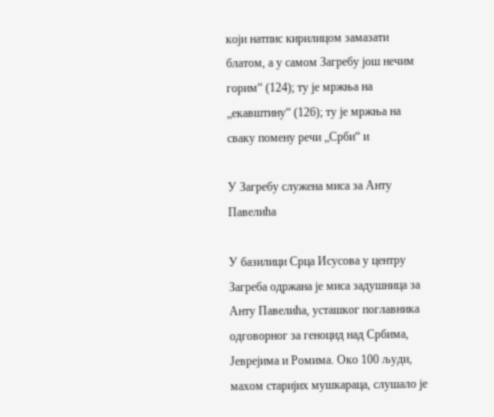који натпис кирилицом замазати блатом, а у самом Загребу још нечим горим“ (124); ту је мржња на „екавштину“ (126); ту је мржња на сваку помену речи „Срби“ и

У Загребу служена миса за Анту Павелића

У базилици Срца Исусова у центру Загреба одржана је миса задушница за Анту Павелића, усташког поглавника одговорног за геноцид над Србима, Јеврејима и Ромима. Око 100 људи, махом старијих мушкараца, слушало је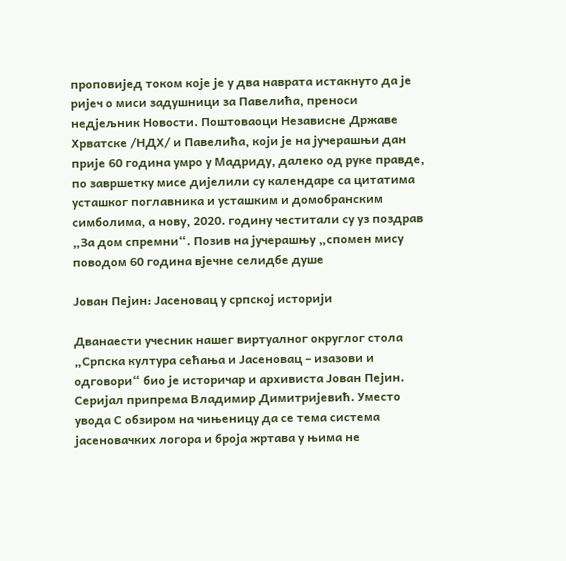проповијед током које је у два наврата истакнуто да је ријеч о миси задушници за Павелића, преноси недјељник Новости. Поштоваоци Независне Државе Хрватске /НДХ/ и Павелића, који је на јучерашњи дан прије 60 година умро у Мадриду, далеко од руке правде, по завршетку мисе дијелили су календаре са цитатима усташког поглавника и усташким и домобранским симболима, а нову, 2020. годину честитали су уз поздрав „За дом спремни“. Позив на јучерашњу „спомен мису поводом 60 година вјечне селидбе душе

Јован Пејин: Јасеновац у српској историји

Дванаести учесник нашег виртуалног округлог стола „Српска култура сећања и Јасеновац – изазови и одговори“ био је историчар и архивиста Јован Пејин. Серијал припрема Владимир Димитријевић. Уместо увода С обзиром на чињеницу да се тема система јасеновачких логора и броја жртава у њима не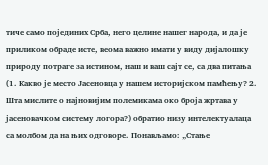тиче само појединих Срба, него целине нашег народа, и да је приликом обраде исте, веома важно имати у виду дијалошку природу потраге за истином, наш и ваш сајт се, са два питања (1. Какво је место Јасеновца у нашем историјском памћењу? 2. Шта мислите о најновијим полемикама око броја жртава у јасеновачком систему логора?) обратио низу интелектуалаца са молбом да на њих одговоре. Понављамо: „Стање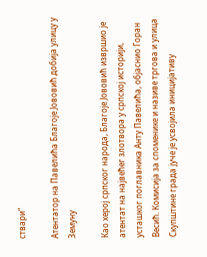ствари“

Атентатор на Павелића Благоје Јововић добија улицу у Земуну

Као херој српског народа, Благоје Јововић извршио је атентат на највећег злотвора у српској историји, усташког поглавника Анту Павелића, објаснио Горан Весић. Комисијa за споменике и називе тргова и улица Скупштине града јуче је усвојила иницијативу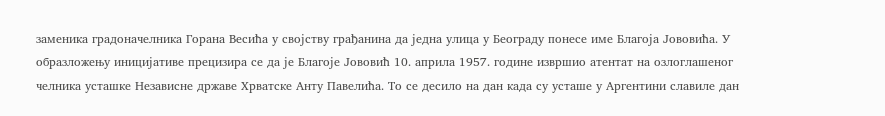заменика градоначелника Горана Весића у својству грађанина да једна улица у Београду понесе име Благоја Јововића. У образложењу иницијативе прецизира се да је Благоје Јововић 10. априла 1957. године извршио атентат на озлоглашеног челника усташке Независне државе Хрватске Анту Павелића. То се десило на дан када су усташе у Аргентини славиле дан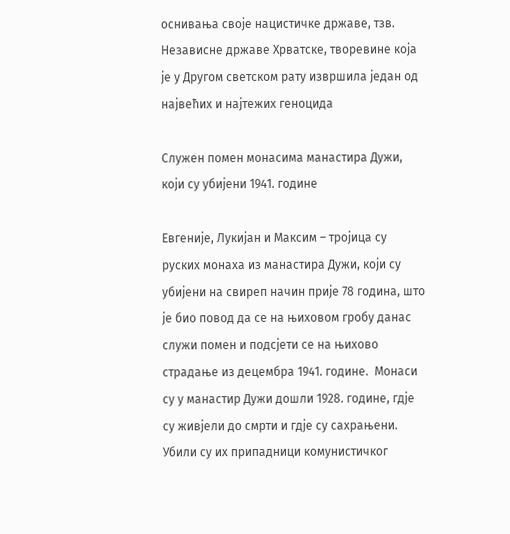оснивања своје нацистичке државе, тзв. Независне државе Хрватске, творевине која је у Другом светском рату извршила један од највећих и најтежих геноцида

Служен помен монасима манастира Дужи, који су убијени 1941. године

Евгеније, Лукијан и Максим – тројица су руских монаха из манастира Дужи, који су убијени на свиреп начин прије 78 година, што је био повод да се на њиховом гробу данас служи помен и подсјети се на њихово страдање из децембра 1941. године.  Монаси су у манастир Дужи дошли 1928. године, гдје су живјели до смрти и гдје су сахрањени. Убили су их припадници комунистичког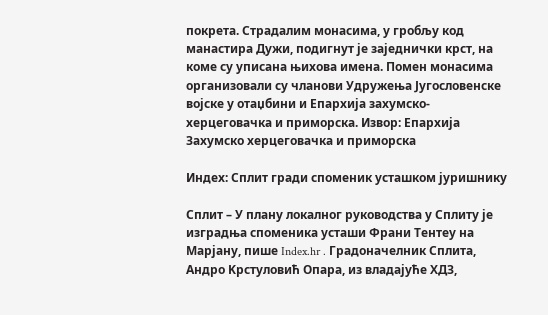покрета. Страдалим монасима, у гробљу код манастира Дужи, подигнут је заједнички крст, на коме су уписана њихова имена. Помен монасима организовали су чланови Удружења Југословенске војске у отаџбини и Епархија захумско-херцеговачка и приморска. Извор: Епархија Захумско херцеговачка и приморска

Индеx: Сплит гради споменик усташком јуришнику

Сплит – У плану локалног руководства у Сплиту је изградња споменика усташи Франи Тентеу на Марјану, пише Index.hr . Градоначелник Сплита, Андро Kрстуловић Опара, из владајуће ХДЗ,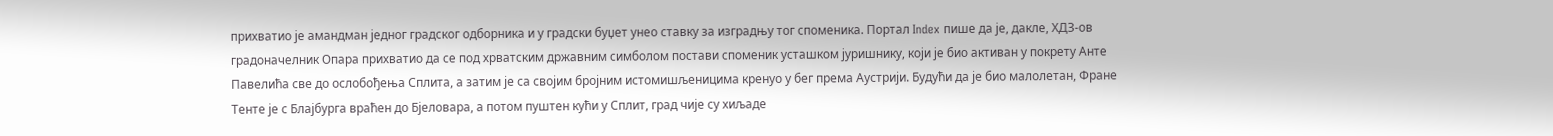прихватио је амандман једног градског одборника и у градски буџет унео ставку за изградњу тог споменика. Портал Index пише да је, дакле, ХДЗ-ов градоначелник Опара прихватио да се под хрватским државним симболом постави споменик усташком јуришнику, који је био активан у покрету Анте Павелића све до ослобођења Сплита, а затим је са својим бројним истомишљеницима кренуо у бег према Аустрији. Будући да је био малолетан, Фране Тенте је с Блајбурга враћен до Бјеловара, а потом пуштен кући у Сплит, град чије су хиљаде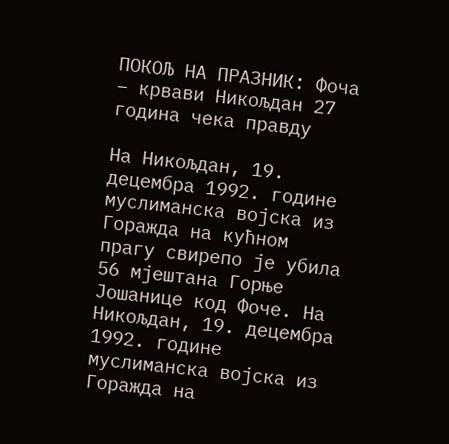ПОКОЉ НА ПРАЗНИК: Фоча – крвави Никољдан 27 година чека правду

На Никољдан, 19. децембра 1992. године муслиманска војска из Горажда на кућном прагу свирепо је убила 56 мјештана Горње Јошанице код Фоче. На Никољдан, 19. децембра 1992. године муслиманска војска из Горажда на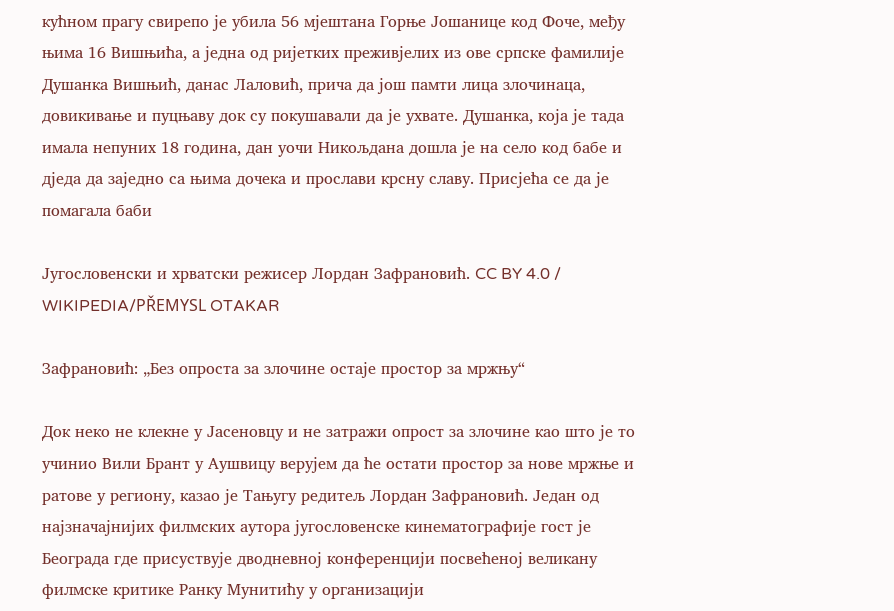кућном прагу свирепо је убила 56 мјештана Горње Јошанице код Фоче, међу њима 16 Вишњића, а једна од ријетких преживјелих из ове српске фамилије Душанка Вишњић, данас Лаловић, прича да још памти лица злочинаца, довикивање и пуцњаву док су покушавали да је ухвате. Душанка, која је тада имала непуних 18 година, дан уочи Никољдана дошла је на село код бабе и дједа да заједно са њима дочека и прослави крсну славу. Присјећа се да је помагала баби

Југословенски и хрватски режисер Лордан Зафрановић. CC BY 4.0 / WIKIPEDIA/PŘEMYSL OTAKAR

Зафрановић: „Без опроста за злочине остаје простор за мржњу“

Док неко не клекне у Јасеновцу и не затражи опрост за злочине као што је то учинио Вили Брант у Аушвицу верујем да ће остати простор за нове мржње и ратове у региону, казао је Тањугу редитељ Лордан Зафрановић. Један од најзначајнијих филмских аутора југословенске кинематографије гост је Београда где присуствује дводневној конференцији посвећеној великану филмске критике Ранку Мунитићу у организацији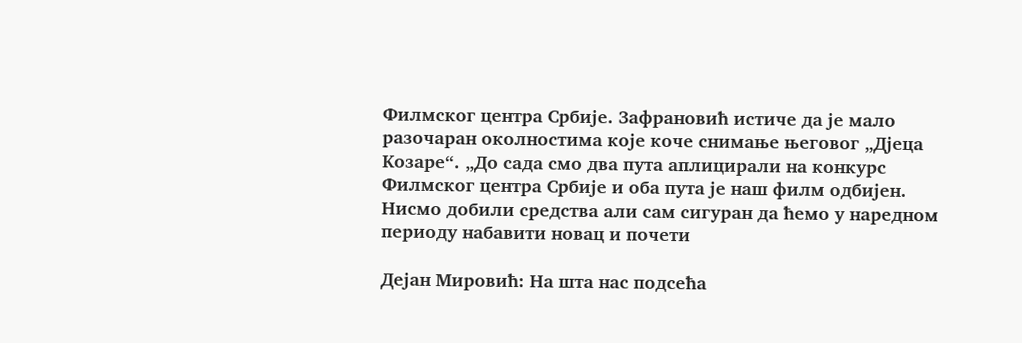Филмског центра Србије. Зафрановић истиче да је мало разочаран околностима које коче снимање његовог „Дјеца Kозаре“. „До сада смо два пута аплицирали на конкурс Филмског центра Србије и оба пута је наш филм одбијен. Нисмо добили средства али сам сигуран да ћемо у наредном периоду набавити новац и почети

Дејан Мировић: На шта нас подсећа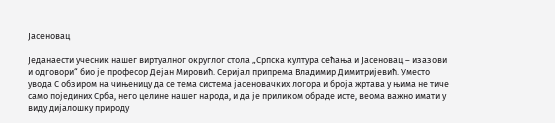Јасеновац

Једанаести учесник нашег виртуалног округлог стола „Српска култура сећања и Јасеновац – изазови и одговори“ био је професор Дејан Мировић. Серијал припрема Владимир Димитријевић. Уместо увода С обзиром на чињеницу да се тема система јасеновачких логора и броја жртава у њима не тиче само појединих Срба, него целине нашег народа, и да је приликом обраде исте, веома важно имати у виду дијалошку природу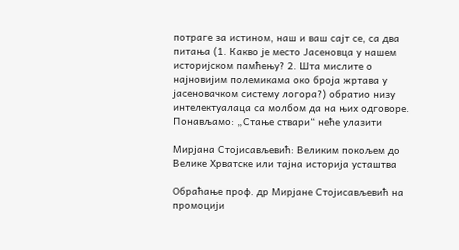потраге за истином, наш и ваш сајт се, са два питања (1. Какво је место Јасеновца у нашем историјском памћењу? 2. Шта мислите о најновијим полемикама око броја жртава у јасеновачком систему логора?) обратио низу интелектуалаца са молбом да на њих одговоре. Понављамо: „Стање ствари“ неће улазити

Мирјана Стојисављевић: Великим покољем до Велике Хрватске или тајна историја усташтва

Обраћање проф. др Мирјане Стојисављевић на промоцији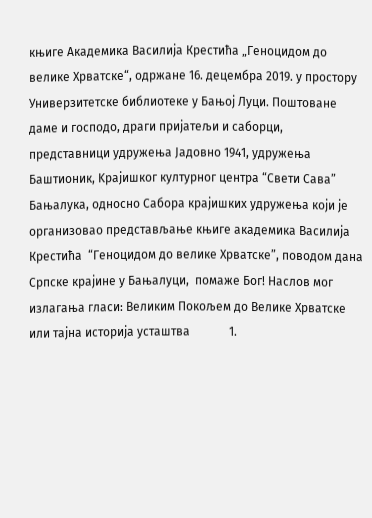књиге Академика Василија Крестића „Геноцидом до велике Хрватске“, одржане 16. децембра 2019. у простору Универзитетске библиотеке у Бањој Луци. Поштоване даме и господо, драги пријатељи и саборци, предстaвници удружења Јадовно 1941, удружења Баштионик, Kрајишког културног центра “Свети Сава” Бањалука, односно Сабора крајишких удружења који је организовао представљање књиге академика Василија Крестића  “Геноцидом до велике Хрватске”, поводом дана Српске крајине у Бањалуци,  помаже Бог! Наслов мог излагања гласи: Великим Покољем до Велике Хрватске или тајна историја усташтва             1.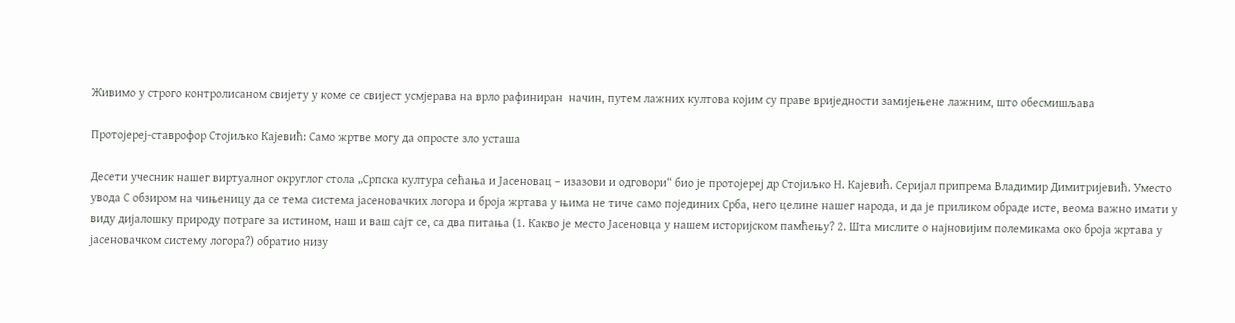Живимо у строго контролисаном свијету у коме се свијест усмјерава на врло рафиниран  начин, путем лажних култова којим су праве вриједности замијењене лажним, што обесмишљава

Протојереј-ставрофор Стојиљко Кајевић: Само жртве могу да опросте зло усташа

Десети учесник нашег виртуалног округлог стола „Српска култура сећања и Јасеновац – изазови и одговори“ био је протојереј др Стојиљко Н. Кајевић. Серијал припрема Владимир Димитријевић. Уместо увода С обзиром на чињеницу да се тема система јасеновачких логора и броја жртава у њима не тиче само појединих Срба, него целине нашег народа, и да је приликом обраде исте, веома важно имати у виду дијалошку природу потраге за истином, наш и ваш сајт се, са два питања (1. Какво је место Јасеновца у нашем историјском памћењу? 2. Шта мислите о најновијим полемикама око броја жртава у јасеновачком систему логора?) обратио низу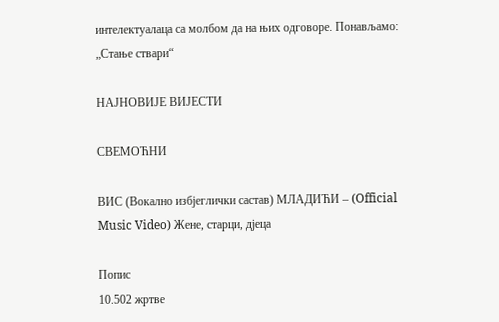интелектуалаца са молбом да на њих одговоре. Понављамо: „Стање ствари“

НАЈНОВИЈЕ ВИЈЕСТИ

СВЕМОЋНИ

ВИС (Вокално избјеглички састав) МЛАДИЋИ – (Official Music Video) Жене, старци, дјеца

Попис
10.502 жртве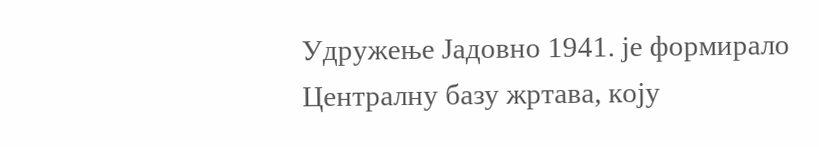Удружење Јадовно 1941. је формирало Централну базу жртава, коју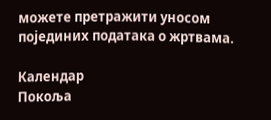можете претражити уносом појединих података о жртвама.

Календар
Покоља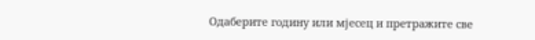Одаберите годину или мјесец и претражите све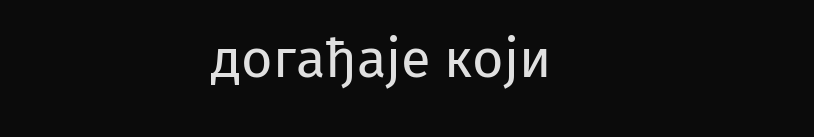догађаје који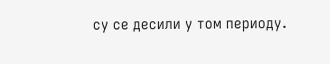су се десили у том периоду.